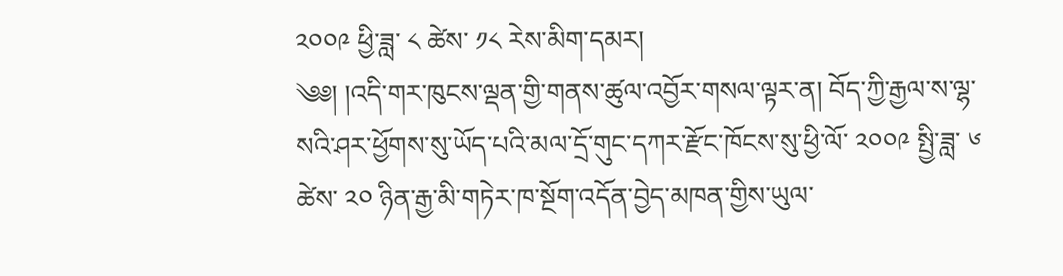༢༠༠༩ ཕྱི་ཟླ་ ༨ ཚེས་ ༡༨ རེས་མིག་དམར།
༄༅། །འདི་གར་ཁུངས་ལྡན་གྱི་གནས་ཚུལ་འབྱོར་གསལ་ལྟར་ན། བོད་ཀྱི་རྒྱལ་ས་ལྷ་སའི་ཤར་ཕྱོགས་སུ་ཡོད་པའི་མལ་དྲོ་གུང་དཀར་རྫོང་ཁོངས་སུ་ཕྱི་ལོ་ ༢༠༠༩ སྤྱི་ཟླ་ ༦ ཚེས་ ༢༠ ཉིན་རྒྱ་མི་གཏེར་ཁ་སྔོག་འདོན་བྱེད་མཁན་གྱིས་ཡུལ་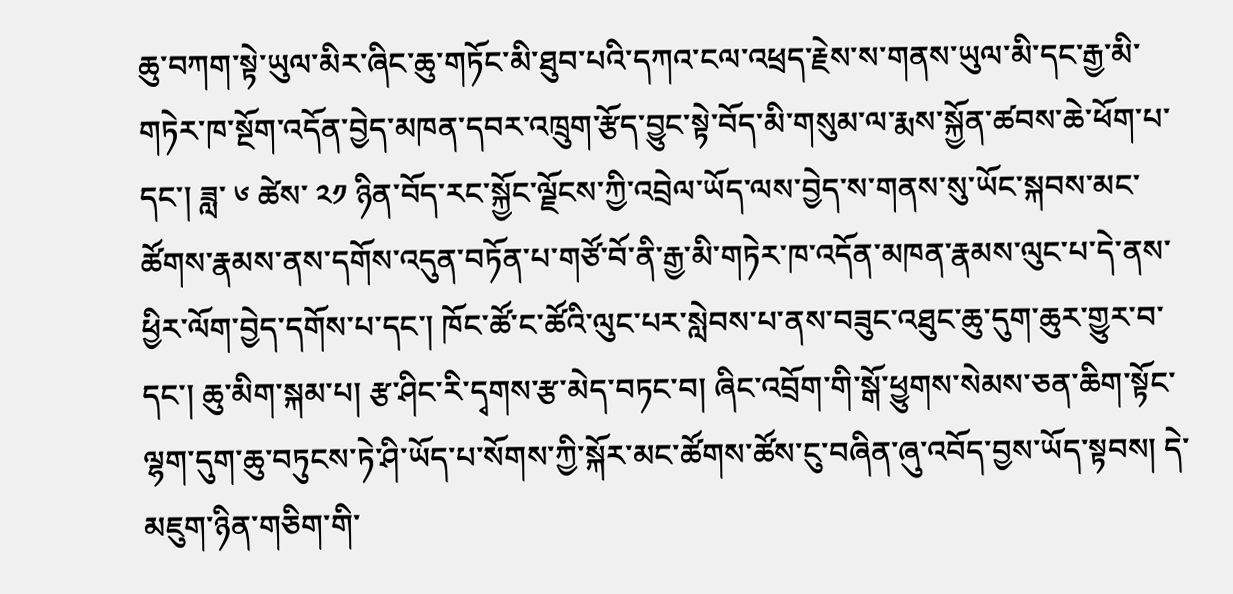ཆུ་བཀག་སྟེ་ཡུལ་མིར་ཞིང་ཆུ་གཏོང་མི་ཐུབ་པའི་དཀའ་ངལ་འཕྲད་རྗེས་ས་གནས་ཡུལ་མི་དང་རྒྱ་མི་གཏེར་ཁ་སྔོག་འདོན་བྱེད་མཁན་དབར་འཁྲུག་རྩོད་བྱུང་སྟེ་བོད་མི་གསུམ་ལ་རྨས་སྐྱོན་ཚབས་ཆེ་ཕོག་པ་དང་། ཟླ་ ༦ ཚེས་ ༢༡ ཉིན་བོད་རང་སྐྱོང་ལྗོངས་ཀྱི་འབྲེལ་ཡོད་ལས་བྱེད་ས་གནས་སུ་ཡོང་སྐབས་མང་ཚོགས་རྣམས་ནས་དགོས་འདུན་བཏོན་པ་གཙོ་བོ་ནི་རྒྱ་མི་གཏེར་ཁ་འདོན་མཁན་རྣམས་ལུང་པ་དེ་ནས་ཕྱིར་ལོག་བྱེད་དགོས་པ་དང་། ཁོང་ཚོ་ང་ཚོའི་ལུང་པར་སླེབས་པ་ནས་བཟུང་འཐུང་ཆུ་དུག་ཆུར་གྱུར་བ་དང་། ཆུ་མིག་སྐམ་པ། རྩ་ཤིང་རི་དྭགས་རྩ་མེད་བཏང་བ། ཞིང་འབྲོག་གི་སྒོ་ཕྱུགས་སེམས་ཅན་ཆིག་སྟོང་ལྷག་དུག་ཆུ་བཏུངས་ཏེ་ཤི་ཡོད་པ་སོགས་ཀྱི་སྐོར་མང་ཚོགས་ཚོས་ངུ་བཞིན་ཞུ་འབོད་བྱས་ཡོད་སྟབས། དེ་མཇུག་ཉིན་གཅིག་གི་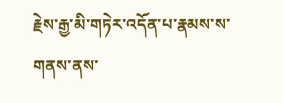རྗེས་རྒྱ་མི་གཏེར་འདོན་པ་རྣམས་ས་གནས་ནས་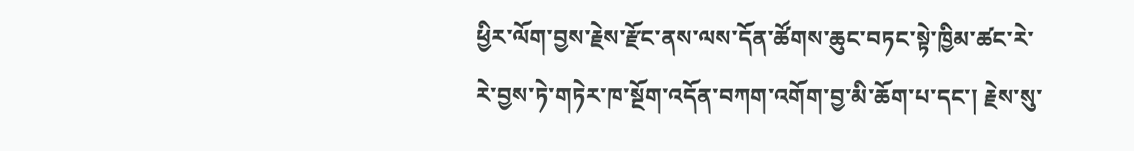ཕྱིར་ལོག་བྱས་རྗེས་རྫོང་ནས་ལས་དོན་ཚོགས་ཆུང་བཏང་སྟེ་ཁྱིམ་ཚང་རེ་རེ་བྱས་ཏེ་གཏེར་ཁ་སྔོག་འདོན་བཀག་འགོག་བྱ་མི་ཆོག་པ་དང་། རྗེས་སུ་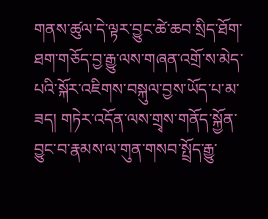གནས་ཚུལ་དེ་ལྟར་བྱུང་ཚེ་ཆབ་སྲིད་ཐོག་ཐག་གཅོད་བྱ་རྒྱུ་ལས་གཞན་འགྲོ་ས་མེད་པའི་སྐོར་འཇིགས་བསྐུལ་བྱས་ཡོད་པ་མ་ཟད། གཏེར་འདོན་ལས་གྲྭས་གནོད་སྐྱོན་བྱུང་བ་རྣམས་ལ་གུན་གསབ་སྤྲོད་རྒྱུ་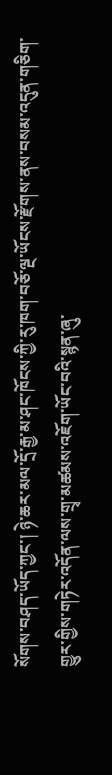སོགས་བཤད་ཡོད་ཀྱང་། ཉེ་ཆར་མལ་དྲོ་རྒྱ་མ་ཤང་ཁོངས་ཀྱི་རུ་ཁག་བཅོ་ལྔ་ཡོངས་རྫོགས་ནས་བསམ་འདུན་གཅིག་གྱུར་གྱིས་གཏེར་འདོན་ལས་གྲྭ་མཚམས་འཇོག་ཡོང་བའི་སྙན་ཞུ་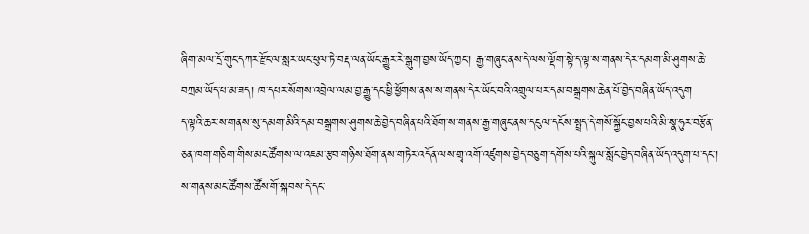ཞིག་མལ་དྲོ་གུང་དཀར་རྫོང་ལ་སླར་ཡང་ཕུལ་ཏེ་བརྡ་ལན་ཡོང་རྒྱུར་རེ་སྒུག་བྱས་ཡོད་ཀྱང་། རྒྱ་གཞུང་ནས་དེ་ལས་ལྡོག་སྟེ་ད་ལྟ་ས་གནས་དེར་དམག་མི་ཤུགས་ཆེ་བཀྲམ་ཡོད་པ་མ་ཟད། ཁ་དཔར་སོགས་འབྲེལ་ལམ་བྱ་རྒྱུ་དང་ཕྱི་ཕྱོགས་ནས་ས་གནས་དེར་ཡོང་བའི་འགྲུལ་པར་དམ་བསྒྲགས་ཆེན་པོ་བྱེད་བཞིན་ཡོད་འདུག
ད་ལྟའི་ཆར་ས་གནས་སུ་དམག་མིའི་དམ་བསྒྲགས་ཤུགས་ཆེ་བྱེད་བཞིན་པའི་ཐོག་ས་གནས་རྒྱ་གཞུང་ནས་དངུལ་དངོས་སྤྲད་དེ་གསོ་སྐྱོང་བྱས་པའི་མི་སྣ་ཧུར་བརྩོན་ཅན་ཁག་གཅིག་གིས་མང་ཚོགས་ལ་འཇམ་རྩབ་གཉིས་ཐོག་ནས་གཏེར་འདོན་ལས་གྲྭ་འགོ་འཛུགས་བྱེད་བཅུག་དགོས་པའི་སྐུལ་སློང་བྱེད་བཞིན་ཡོད་འདུག་པ་དང་། ས་གནས་མང་ཚོགས་ཚོས་གོ་སྐབས་དེ་དང་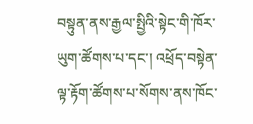བསྟུན་ནས་རྒྱལ་སྤྱིའི་སྟེང་གི་ཁོར་ཡུག་ཚོགས་པ་དང་། འཕྲོད་བསྟེན་ལྟ་རྟོག་ཚོགས་པ་སོགས་ནས་ཁོང་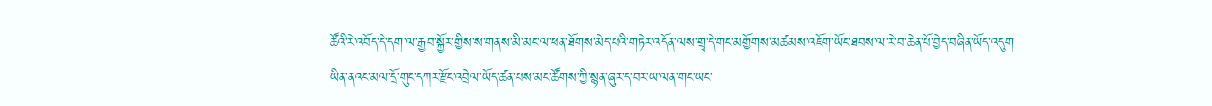ཚོའི་རེ་འབོད་དེ་དག་ལ་རྒྱབ་སྐྱོར་གྱིས་ས་གནས་མི་མང་ལ་ཕན་ཐོགས་མེད་པའི་གཏེར་འདོན་ལས་གྲྭ་དེ་གང་མགྱོགས་མཚམས་འཇོག་ཡོང་ཐབས་ལ་རེ་བ་ཆེན་པོ་བྱེད་བཞིན་ཡོད་འདུག
ཡིན་ནའང་མལ་དྲོ་གུང་དཀར་རྫོང་འབྲེལ་ཡོད་ཚན་པས་མང་ཚོགས་ཀྱི་སྙན་ཞུར་ད་བར་ཡ་ལན་གང་ཡང་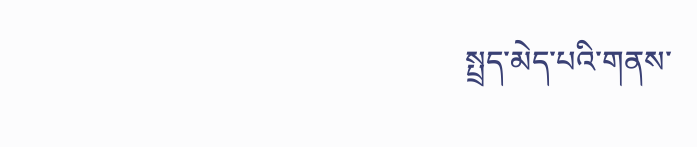སྤྲད་མེད་པའི་གནས་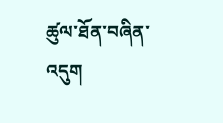ཚུལ་ཐོན་བཞིན་འདུག